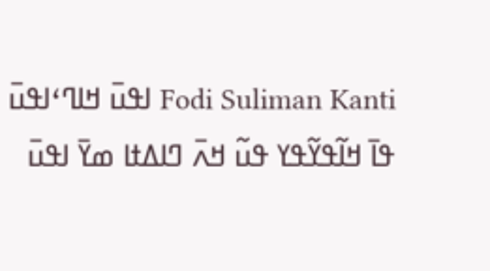Fodi Suliman Kanti ߊߟߎ߫ ߞߊߣߵߊߟߎ߫ ߟߊ߫ ߞߊ߬ߟߌ߬ߟߌ ߟߎ߬ ߞߍ߫ ߣߊߡߙߊ ߘߌ߫ ߊߟߎ߫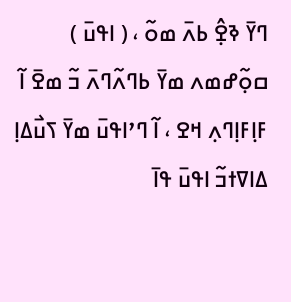ߣߌ߫ ߢߐ߲߮ ߕߍ߫ ߘߋ߬ ، ( ߊߟߎ߫ ) ߛߋ߲߬ߝߘߍ ߘߌ߫ ߕߣߍ߬ߣߍ߫ ߏ߬ ߘߐ߫ ߊ߬ ߓߊ߲ߓߊ߲ߣߍ߲ ߞߐ ، ߊ߬ ߣߴߊߟߎ߫ ߘߌ߫ ߖߎ߯ߡߊ߲ ߡߊߜߙߏ߬ ߊߟߎ߫ ߟߊ߫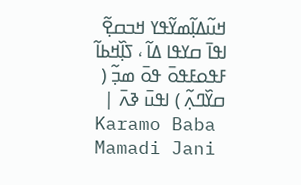ߞߎ߬ߡߊ߲߬ߘߌ߬ߟߌ ߞߏߛߐ߲߬ ߊߟߊ߫ ߛߌߟߊ ߡߊ߬ ، ߖߊ߲߰ߞߕߊ߬ ߓߟߋߓߟߋ߫ ߟߋ߫ ߘߏ߲߬ ( ߛߌ߰ߣߍ߲߬ ) ߊߟߎ߫ ߢߍ߫ |
Karamo Baba Mamadi Jani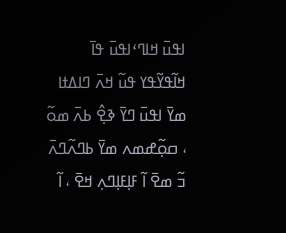ߊߟߎ߫ ߞߊߣߵߊߟߎ߫ ߟߊ߫ ߞߊ߬ߟߌ߬ߟߌ ߟߎ߬ ߞߍ߫ ߣߊߡߙߊ ߘߌ߫ ߊߟߎ߫ ߣߌ߫ ߢߐ߲߮ ߕߍ߫ ߘߋ߬ ، ߛߋ߲߬ߝߘߍ ߘߌ߫ ߕߣߍ߬ߣߍ߫ ߏ߬ ߘߐ߫ ߊ߬ ߓߊ߲ߓߊ߲ߣߍ߲ ߞߐ߫ ، ߊ߬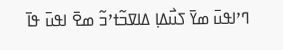ߣߴߊߟߎ߫ ߘߌ߫ ߖߎ߯ߡߊ߲ ߡߊߜߏ߬ߙߴߏ߬ ߘߐ߫ ߊߟߎ߫ ߟߊ߫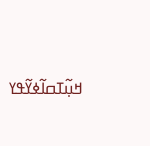ߞߎ߲߬ߠߛߊ߬ߦߌ߬ߟߌ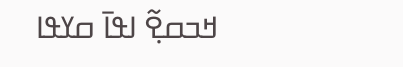ߞߏߛߐ߲߬ ߊߟߊ߫ ߛߌߟߊ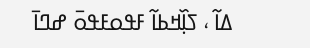ߡߊ߬ ، ߖߊ߲߰ߞߕߊ߬ ߓߟߋߓߟߋ߫ ߝߣߊ߫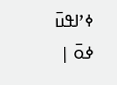ߦߴߊߟߎ߫ ߦߋ߫ |